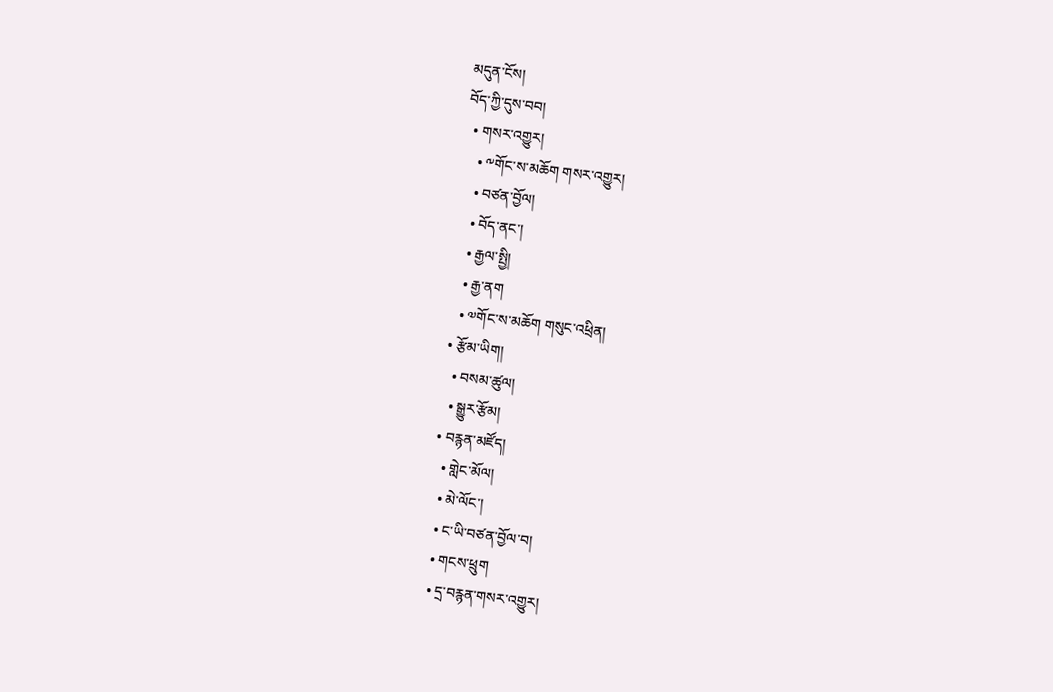མདུན་ངོས།
བོད་ཀྱི་དུས་བབ།
  • གསར་འགྱུར།
    • ༸གོང་ས་མཆོག གསར་འགྱུར།
    • བཙན་བྱོལ།
    • བོད་ནང་།
    • རྒྱལ་སྤྱི།
    • རྒྱ་ནག
    • ༧གོང་ས་མཆོག གསུང་འཕྲིན།
  • རྩོམ་ཡིག།
    • བསམ་ཚུལ།
    • སྒྱུར་རྩོམ།
  • བརྙན་མཛོད།
    • གླེང་མོལ།
    • མེ་ལོང་།
    • ང་ཡི་བཙན་བྱོལ་བ།
    • གངས་ཕྲུག
    • དྲ་བརྙན་གསར་འགྱུར།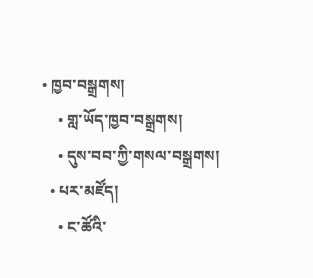• ཁྱབ་བསྒྲགས།
    • གླ་ཡོད་ཁྱབ་བསྒྲགས།
    • དུས་བབ་ཀྱི་གསལ་བསྒྲགས།
  • པར་མཛོད།
    • ང་ཚོའི་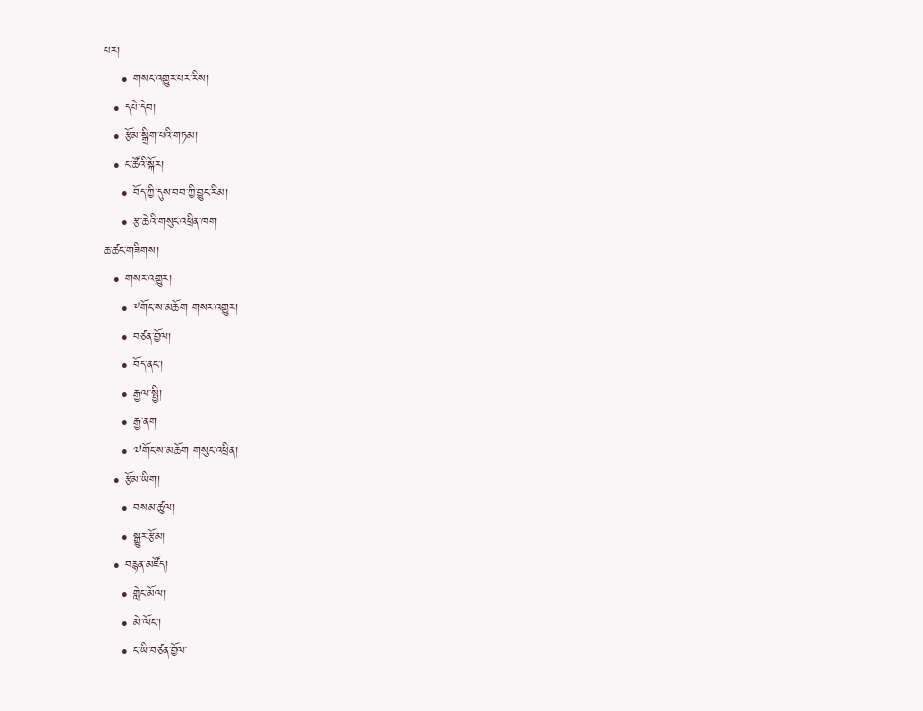པར།
    • གསང་འགྱུར་པར་རིས།
  • དཔེ་དེབ།
  • རྩོམ་སྒྲིག་པའི་གཏམ།
  • ང་ཚོའི་སྐོར།
    • བོད་ཀྱི་དུས་བབ་ཀྱི་བྱུང་རིམ།
    • རྩ་ཆེའི་གསུང་འཕྲིན་ཁག
ཆ་ཚང་གཟིགས།
  • གསར་འགྱུར།
    • ༸གོང་ས་མཆོག གསར་འགྱུར།
    • བཙན་བྱོལ།
    • བོད་ནང་།
    • རྒྱལ་སྤྱི།
    • རྒྱ་ནག
    • ༧གོང་ས་མཆོག གསུང་འཕྲིན།
  • རྩོམ་ཡིག།
    • བསམ་ཚུལ།
    • སྒྱུར་རྩོམ།
  • བརྙན་མཛོད།
    • གླེང་མོལ།
    • མེ་ལོང་།
    • ང་ཡི་བཙན་བྱོལ་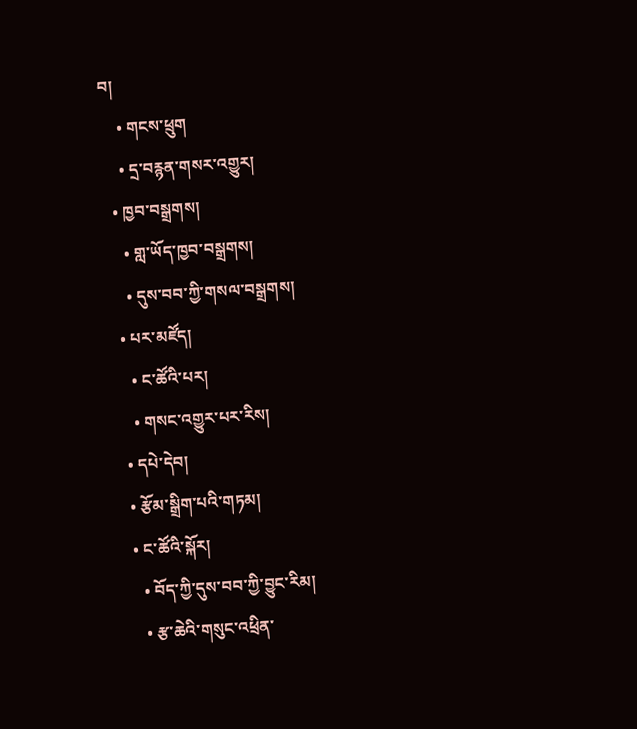བ།
    • གངས་ཕྲུག
    • དྲ་བརྙན་གསར་འགྱུར།
  • ཁྱབ་བསྒྲགས།
    • གླ་ཡོད་ཁྱབ་བསྒྲགས།
    • དུས་བབ་ཀྱི་གསལ་བསྒྲགས།
  • པར་མཛོད།
    • ང་ཚོའི་པར།
    • གསང་འགྱུར་པར་རིས།
  • དཔེ་དེབ།
  • རྩོམ་སྒྲིག་པའི་གཏམ།
  • ང་ཚོའི་སྐོར།
    • བོད་ཀྱི་དུས་བབ་ཀྱི་བྱུང་རིམ།
    • རྩ་ཆེའི་གསུང་འཕྲིན་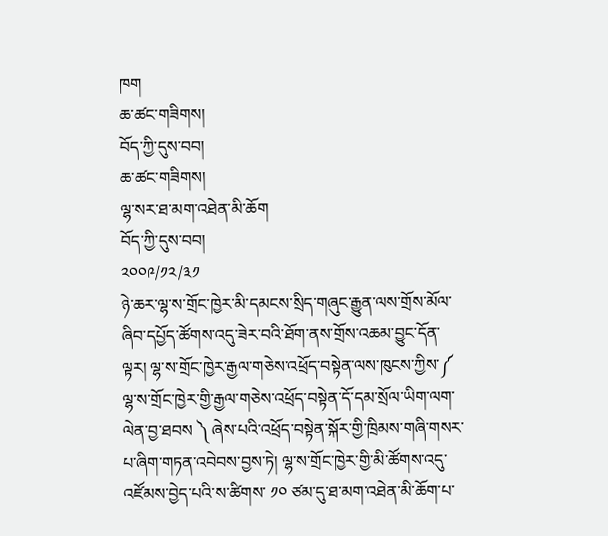ཁག
ཆ་ཚང་གཟིགས།
བོད་ཀྱི་དུས་བབ།
ཆ་ཚང་གཟིགས།
ལྷ་སར་ཐ་མག་འཐེན་མི་ཆོག
བོད་ཀྱི་དུས་བབ།
༢༠༠༩/༡༢/༣༡
ཉེ་ཆར་ལྷ་ས་གྲོང་ཁྱེར་མི་དམངས་སྲིད་གཞུང་རྒྱུན་ལས་གྲོས་མོལ་ཞིབ་དཔྱོད་ཚོགས་འདུ་ཟེར་བའི་ཐོག་ནས་གྲོས་འཆམ་བྱུང་དོན་ལྟར། ལྷ་ས་གྲོང་ཁྱེར་རྒྱལ་གཅེས་འཕྲོད་བསྟེན་ལས་ཁུངས་ཀྱིས་༼ ལྷ་ས་གྲོང་ཁྱེར་གྱི་རྒྱལ་གཅེས་འཕྲོད་བསྟེན་དོ་དམ་སྲོལ་ཡིག་ལག་ལེན་བྱ་ཐབས ༽ ཞེས་པའི་འཕྲོད་བསྟེན་སྐོར་གྱི་ཁྲིམས་གཞི་གསར་པ་ཞིག་གཏན་འབེབས་བྱས་ཏེ། ལྷ་ས་གྲོང་ཁྱེར་གྱི་མི་ཚོགས་འདུ་འཛོམས་བྱེད་པའི་ས་ཚིགས་ ༡༠ ཙམ་དུ་ཐ་མག་འཐེན་མི་ཆོག་པ་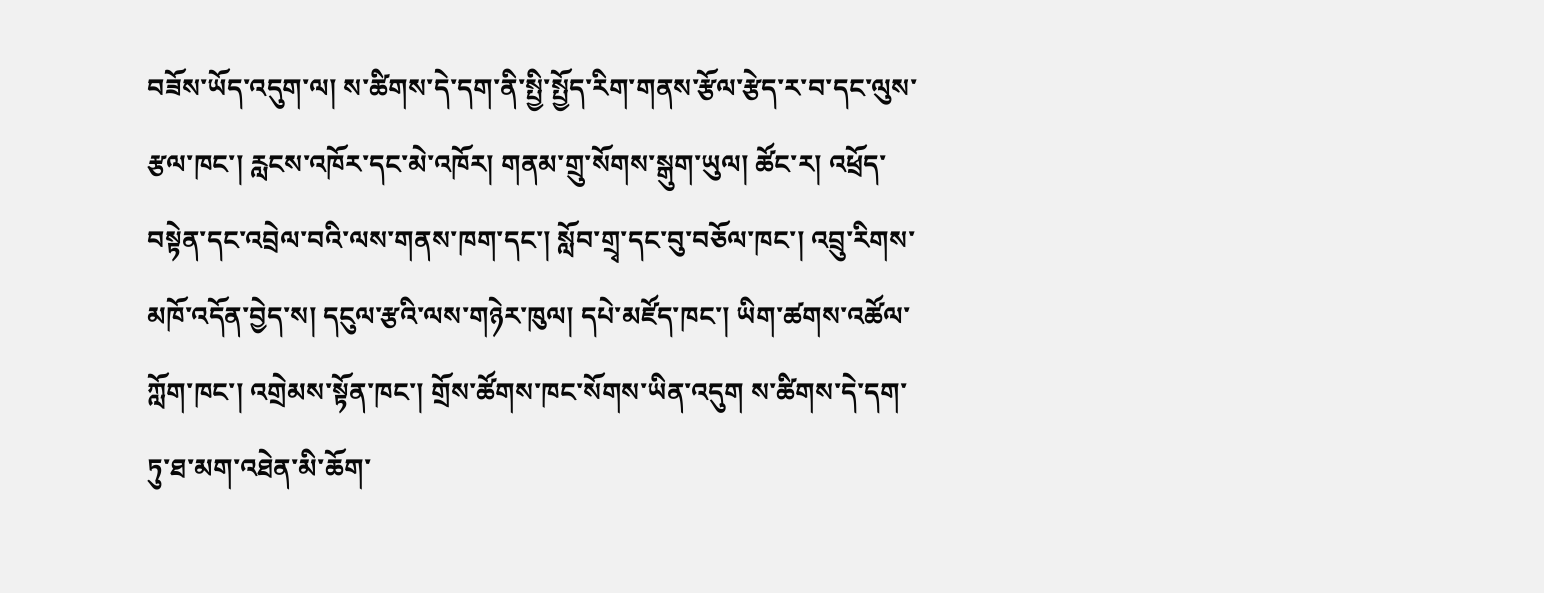བཟོས་ཡོད་འདུག་ལ། ས་ཚིགས་དེ་དག་ནི་སྤྱི་སྤྱོད་རིག་གནས་རྩོལ་རྩེད་ར་བ་དང་ལུས་རྩལ་ཁང་། རླངས་འཁོར་དང་མེ་འཁོར། གནམ་གྲུ་སོགས་སྒུག་ཡུལ། ཚོང་ར། འཕྲོད་བསྟེན་དང་འབྲེལ་བའི་ལས་གནས་ཁག་དང་། སློབ་གྲྭ་དང་བུ་བཅོལ་ཁང་། འབྲུ་རིགས་མཁོ་འདོན་བྱེད་ས། དངུལ་རྩའི་ལས་གཉེར་ཁུལ། དཔེ་མཛོད་ཁང་། ཡིག་ཚགས་འཚོལ་ཀློག་ཁང་། འགྲེམས་སྟོན་ཁང་། གྲོས་ཚོགས་ཁང་སོགས་ཡིན་འདུག ས་ཚིགས་དེ་དག་ཏུ་ཐ་མག་འཐེན་མི་ཆོག་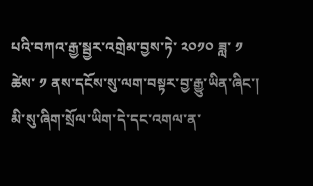པའི་བཀའ་རྒྱ་སྦྱར་འགྲེམ་བྱས་ཏེ་ ༢༠༡༠ ཟླ་ ༡ ཚེས་ ༡ ནས་དངོས་སུ་ལག་བསྟར་བྱ་རྒྱུ་ཡིན་ཞིང་། མི་སུ་ཞིག་སྲོལ་ཡིག་དེ་དང་འགལ་ན་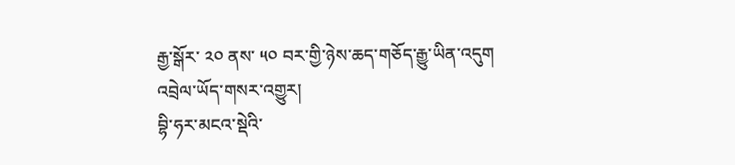རྒྱ་སྒོར་ ༢༠ ནས་ ༥༠ བར་གྱི་ཉེས་ཆད་གཅོད་རྒྱུ་ཡིན་འདུག
འབྲེལ་ཡོད་གསར་འགྱུར།
བྷི་ཧར་མངའ་སྡེའི་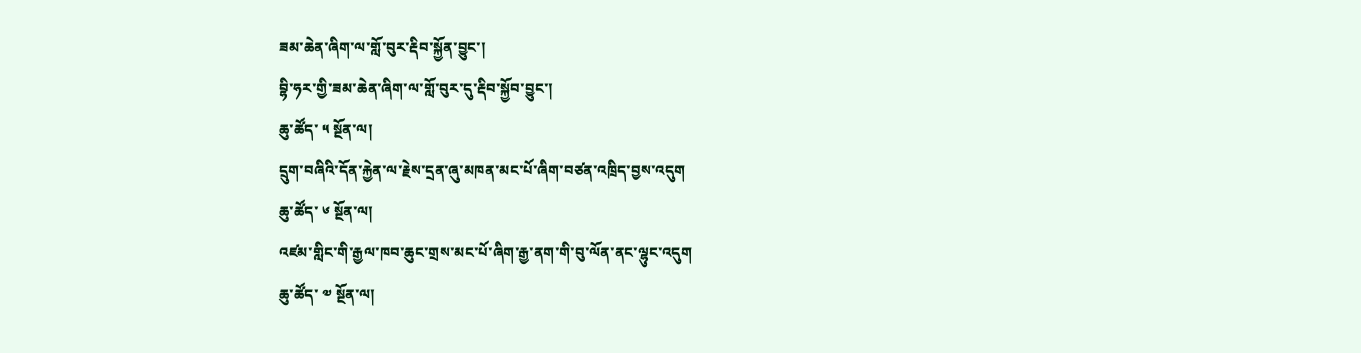ཟམ་ཆེན་ཞིག་ལ་གློ་བུར་རྡིབ་སྐྱོན་བྱུང་།
བྷི་ཧར་གྱི་ཟམ་ཆེན་ཞིག་ལ་གློ་བུར་དུ་རྡིབ་སྐྱོབ་བྱུང་།
ཆུ་ཚོད་ ༥ སྔོན་ལ།
དྲུག་བཞིའི་དོན་རྐྱེན་ལ་རྗེས་དྲན་ཞུ་མཁན་མང་པོ་ཞིག་བཙན་འཁྲིད་བྱས་འདུག
ཆུ་ཚོད་ ༦ སྔོན་ལ།
འཛམ་གླིང་གི་རྒྱལ་ཁབ་ཆུང་གྲས་མང་པོ་ཞིག་རྒྱ་ནག་གི་བུ་ལོན་ནང་ལྷུང་འདུག
ཆུ་ཚོད་ ༧ སྔོན་ལ།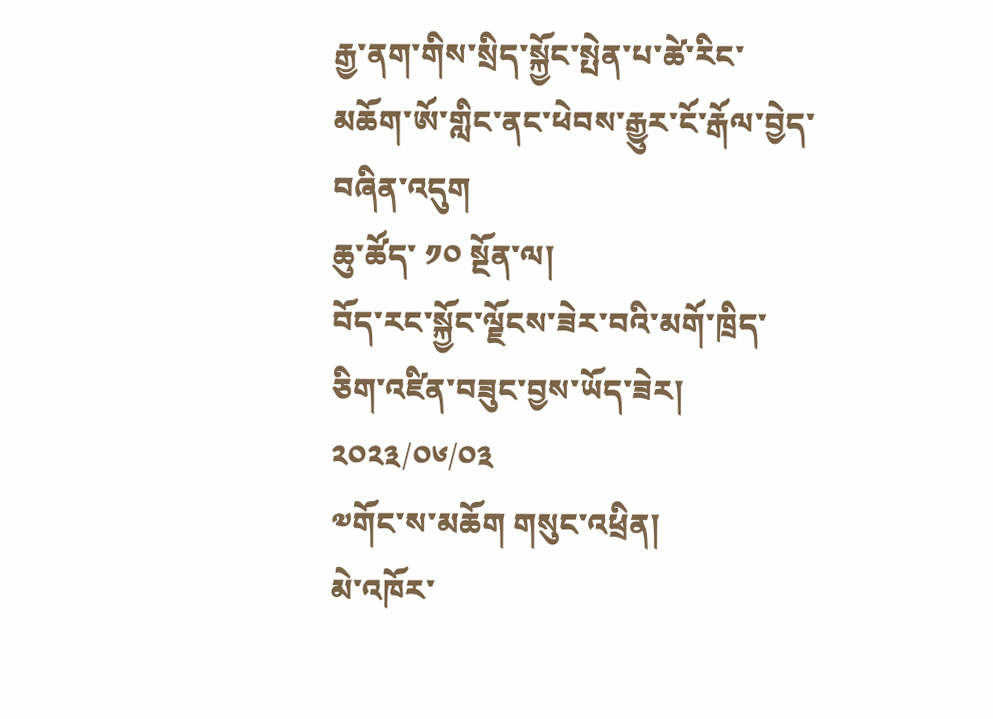རྒྱ་ནག་གིས་སྲིད་སྐྱོང་སྤེན་པ་ཚེ་རིང་མཆོག་ཨོ་གླིང་ནང་ཕེབས་རྒྱུར་ངོ་རྒོལ་བྱེད་བཞིན་འདུག
ཆུ་ཚོད་ ༡༠ སྔོན་ལ།
བོད་རང་སྐྱོང་ལྗོངས་ཟེར་བའི་མགོ་ཁྲིད་ཅིག་འཛིན་བཟུང་བྱས་ཡོད་ཟེར།
༢༠༢༣/༠༦/༠༣
༧གོང་ས་མཆོག གསུང་འཕྲིན།
མེ་འཁོར་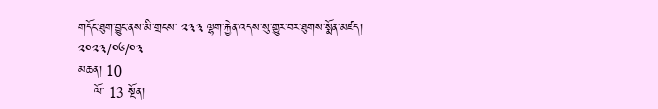གདོང་ཐུག་བྱུང་ནས་མི་གྲངས་ ༢༣༣ ལྷག་རྐྱེན་འདས་སུ་གྱུར་བར་ཐུགས་སྨོན་མཛད།
༢༠༢༣/༠༦/༠༣
མཆན། 10
    ལོ་ 13 སྔོན།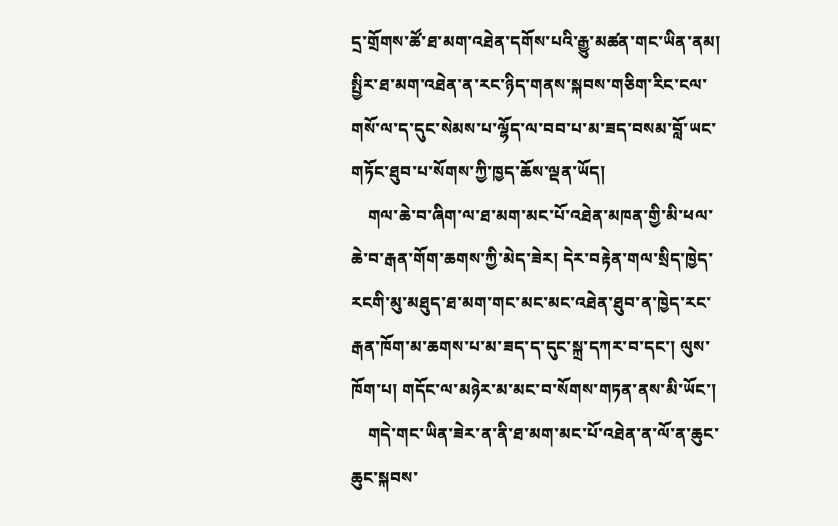དྲ་གྲོགས་ཚོ་ཐ་མག་འཐེན་དགོས་པའི་རྒྱུ་མཚན་གང་ཡིན་ནམ། སྤྱིར་ཐ་མག་འཐེན་ན་རང་ཉིད་གནས་སྐབས་གཅིག་རིང་ངལ་གསོ་ལ་ད་དུང་སེམས་པ་ལྷོད་ལ་བབ་པ་མ་ཟད་བསམ་བློ་ཡང་གཏོང་ཐུབ་པ་སོགས་ཀྱི་ཁྱད་ཆོས་ལྡན་ཡོད།
    གལ་ཆེ་བ་ཞིག་ལ་ཐ་མག་མང་པོ་འཐེན་མཁན་གྱི་མི་ཕལ་ཆེ་བ་རྒན་གོག་ཆགས་ཀྱི་མེད་ཟེར། དེར་བརྟེན་གལ་སྲིད་ཁྱེད་རངགི་མུ་མཐུད་ཐ་མག་གང་མང་མང་འཐེན་ཐུབ་ན་ཁྱེད་རང་རྒན་ཁོག་མ་ཆགས་པ་མ་ཟད་ད་དུང་སྐྲ་དཀར་བ་དང་། ལུས་ཁོག་པ། གདོང་ལ་མཉེར་མ་མང་བ་སོགས་གཏན་ནས་མི་ཡོང་།
    གདེ་གང་ཡིན་ཟེར་ན་ནི་ཐ་མག་མང་པོ་འཐེན་ན་ལོ་ན་ཆུང་ཆུང་སྐབས་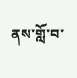ནས་གློ་བ་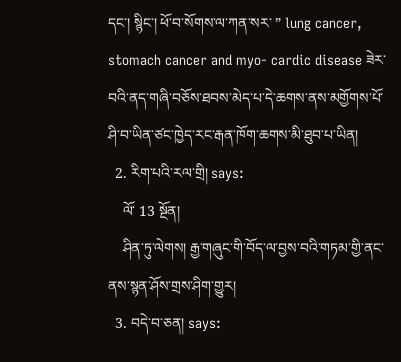དང་། སྙིང་། ཕོ་བ་སོགས་ལ་ཀན་སར་ ” lung cancer, stomach cancer and myo- cardic disease ཟེར་བའི་ནད་གཞི་བཅོས་ཐབས་མེད་པ་དེ་ཆགས་ནས་མགྱོགས་པོ་ཤི་བ་ཡིན་ཙང་ཁྱེད་རང་རྒན་ཁོག་ཆགས་མི་ཐུབ་པ་ཡིན།
  2. རིག་པའི་རལ་གྲི། says:
    ལོ་ 13 སྔོན།
    ཤིན་ཏུ་ལེགས། རྒྱ་གཞུང་གི་བོད་ལ་བྱས་བའི་གཏམ་གྱི་ནང་ནས་སྙན་ཤོས་གྲས་ཤིག་གྱུར།
  3. བདེ་བ་ཅན། says: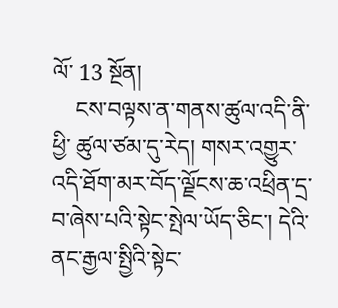ལོ་ 13 སྔོན།
    ངས་བལྟས་ན་གནས་ཚུལ་འདི་ནི་ཕྱི་ ཚུལ་ཙམ་དུ་རེད། གསར་འགྱུར་འདི་ཐོག་མར་བོད་ལྗོངས་ཆ་འཕྲིན་དྲ་བ་ཞེས་པའི་སྟེང་སྤེལ་ཡོད་ཅིང་། དེའི་ནང་རྒྱལ་སྤྱིའི་སྟེང་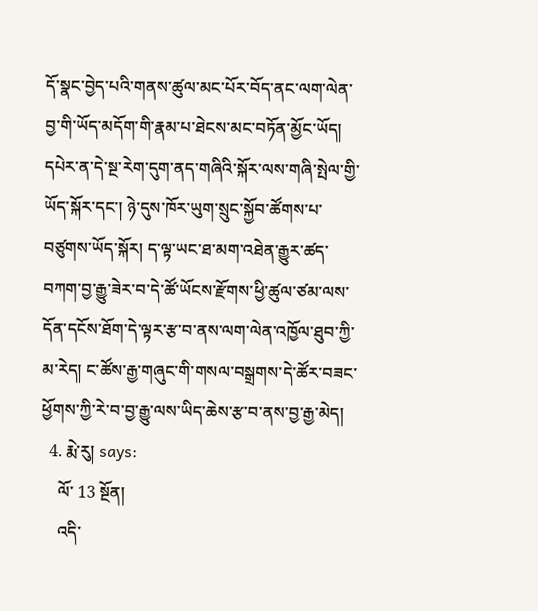དོ་སྣང་བྱེད་པའི་གནས་ཚུལ་མང་པོར་བོད་ནང་ལག་ལེན་བྱ་གི་ཡོད་མདོག་གི་རྣམ་པ་ཐེངས་མང་བཏོན་མྱོང་ཡོད། དཔེར་ན་དེ་སྔ་རེག་དུག་ནད་གཞིའི་སྐོར་ལས་གཞི་སྤེལ་གྱི་ཡོད་སྐོར་དང་། ཉེ་དུས་ཁོར་ཡུག་སྲུང་སྐྱོབ་ཚོགས་པ་བཙུགས་ཡོད་སྐོར། ད་ལྟ་ཡང་ཐ་མག་འཐེན་རྒྱུར་ཚད་བཀག་བྱ་རྒྱུ་ཟེར་བ་དེ་ཚོ་ཡོངས་རྫོགས་ཕྱི་ཚུལ་ཙམ་ལས་དོན་དངོས་ཐོག་དེ་ལྟར་རྩ་བ་ནས་ལག་ལེན་འཁྱོལ་ཐུབ་ཀྱི་མ་རེད། ང་ཚོས་རྒྱ་གཞུང་གི་གསལ་བསྒྲགས་དེ་ཚོར་བཟང་ཕྱོགས་ཀྱི་རེ་བ་བྱ་རྒྱུ་ལས་ཡིད་ཆེས་རྩ་བ་ནས་བྱ་རྒྱ་མེད།
  4. རྨེ་རུ། says:
    ལོ་ 13 སྔོན།
    འདི་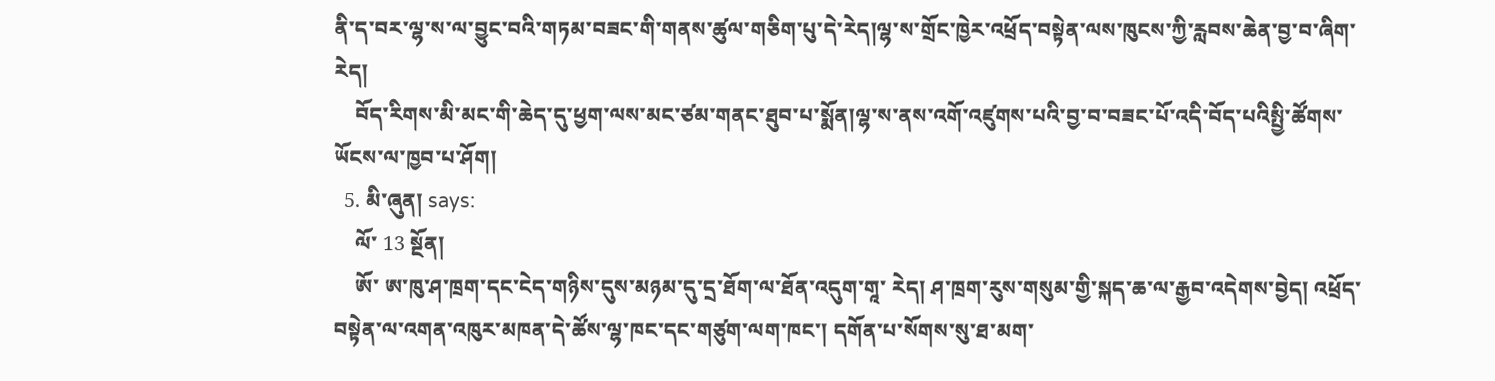ནི་ད་བར་ལྷ་ས་ལ་བྱུང་བའི་གཏམ་བཟང་གི་གནས་ཚུལ་གཅིག་པུ་དེ་རེད།ལྷ་ས་གྲོང་ཁྱེར་འཕྲོད་བསྟེན་ལས་ཁུངས་ཀྱི་རླབས་ཆེན་བྱ་བ་ཞིག་རེད།
    བོད་རིགས་མི་མང་གི་ཆེད་དུ་ཕྱག་ལས་མང་ཙམ་གནང་ཐུབ་པ་སྨོན།ལྷ་ས་ནས་འགོ་འཛུགས་པའི་བྱ་བ་བཟང་པོ་འདི་བོད་པའིསྤྱི་ཚོགས་ཡོངས་ལ་ཁྱབ་པ་ཤོག།
  5. མི་ཞུན། says:
    ལོ་ 13 སྔོན།
    ཨོ་ ཨ་ཁུ་ཤ་ཁྲག་དང་ངེད་གཉིས་དུས་མཉམ་དུ་དྲ་ཐོག་ལ་ཐོན་འདུག་གཱ་ རེད། ཤ་ཁྲག་རུས་གསུམ་གྱི་སྐད་ཆ་ལ་རྒྱབ་འདེགས་བྱེད། འཕྲོད་བསྟེན་ལ་འགན་འཁུར་མཁན་དེ་ཚོས་ལྷ་ཁང་དང་གཙུག་ལག་ཁང་། དགོན་པ་སོགས་སུ་ཐ་མག་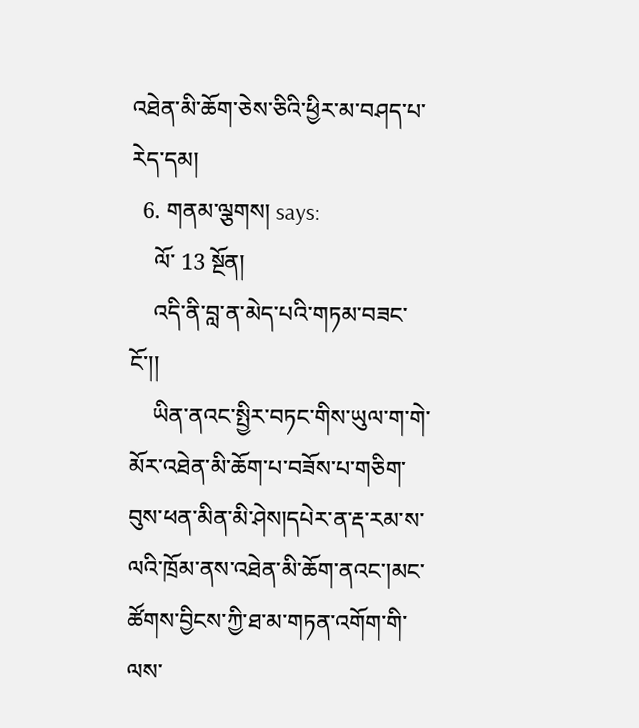འཐེན་མི་ཆོག་ཅེས་ཅིའི་ཕྱིར་མ་བཤད་པ་རེད་དམ།
  6. གནམ་ལྕགས། says:
    ལོ་ 13 སྔོན།
    འདི་ནི་བླ་ན་མེད་པའི་གཏམ་བཟང་ངོ་།།
    ཡིན་ནའང་སྤྱིར་བཏང་གིས་ཡུལ་ག་གེ་མོར་འཐེན་མི་ཆོག་པ་བཟོས་པ་གཅིག་བུས་ཕན་མིན་མི་ཤེས།དཔེར་ན་རྡ་རམ་ས་ལའི་ཁྲོམ་ནས་འཐེན་མི་ཆོག་ནའང་།མང་ཚོགས་བྱིངས་ཀྱི་ཐ་མ་གཏན་འགོག་གི་ལས་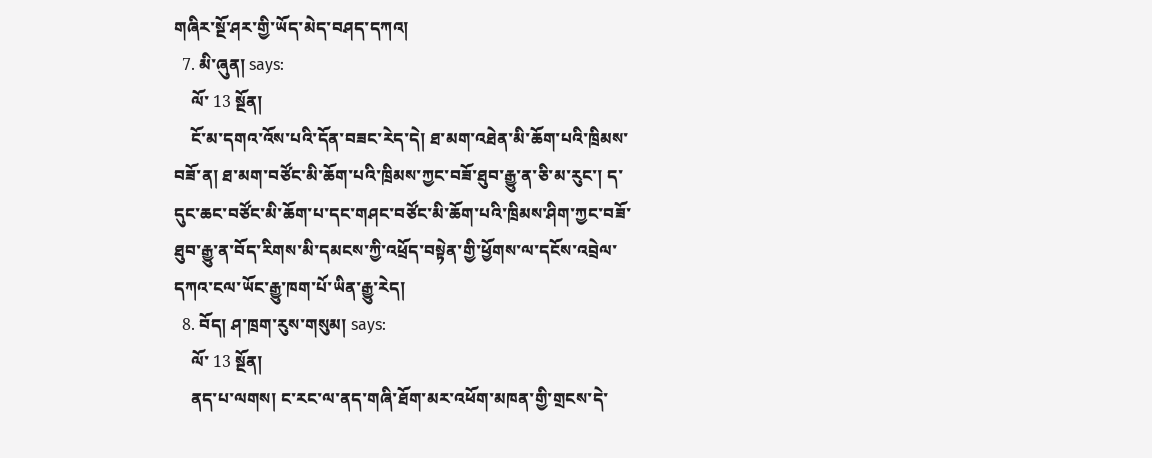གཞིར་སྔོ་ཤར་གྱི་ཡོད་མེད་བཤད་དཀའ།
  7. མི་ཞུན། says:
    ལོ་ 13 སྔོན།
    ངོ་མ་དགའ་འོས་པའི་དོན་བཟང་རེད་དེ། ཐ་མག་འཐེན་མི་ཆོག་པའི་ཁྲིམས་བཟོ་ན། ཐ་མག་བཙོང་མི་ཆོག་པའི་ཁྲིམས་ཀྱང་བཟོ་ཐུབ་རྒྱུ་ན་ཅི་མ་རུང་། ད་དུང་ཆང་བཙོང་མི་ཆོག་པ་དང་གཤང་བཙོང་མི་ཆོག་པའི་ཁྲིམས་ཤིག་ཀྱང་བཟོ་ཐུབ་རྒྱུ་ན་བོད་རིགས་མི་དམངས་ཀྱི་འཕྲོད་བསྟེན་གྱི་ཕྱོགས་ལ་དངོས་འབྲེལ་དཀའ་ངལ་ཡོང་རྒྱུ་ཁག་པོ་ཡིན་རྒྱུ་རེད།
  8. བོད། ཤ་ཁྲག་རུས་གསུམ། says:
    ལོ་ 13 སྔོན།
    ནད་པ་ལགས། ང་རང་ལ་ནད་གཞི་ཐོག་མར་འཕོག་མཁན་གྱི་གྲངས་དེ་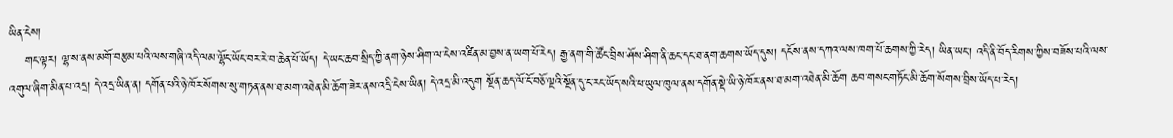ཡིན་ངེས།
    གང་ལྟར། ལྷ་ས་ནས་མགོ་བརྩམ་པའི་ལས་གཞི་འདི་ལམ་ལྷོང་ཡོང་བར་རེ་བ་ཆེན་པོ་ཡོད། དེ་ཡང་ཆབ་སྲིད་ཀྱི་ནག་ཉེས་ཤིག་ལ་ངེས་འཛིན་མ་བྱས་ན་ཡག་པོ་རེད། རྒྱ་ནག་གི་ཚོང་བྲིས་ཤོས་ཤིག་ནི་ཆང་དང་ཐ་ནག་ཆགས་ཡོད་དུས། དངོས་ནས་དཀའ་ལས་ཁག་པོ་ཆགས་ཀྱི་རེད། ཡིན་ཡང་། འདི་ནི་བོད་རིགས་ཀྱིས་བཟོས་པའི་ལས་འགུལ་ཞིག་མིན་པ་འདྲ། དེ་འདྲ་ཡིན་ན། དགོན་པའི་ཉེ་ཁོར་སོགས་སུ་གཏན་ནས་ཐ་མག་འཐེན་མི་ཆོག་ཟེར་ནས་འདྲི་ངེས་ཡིན། དེ་འདྲ་མི་འདུག སྔོན་ཆད་ལོ་ངོ་བཅོ་ལྔའི་སྔོན་དུ་ང་རང་ཡོད་སའི་ཕ་ཡུལ་ཁུལ་ནས་དགོན་སྡེ་ཡི་ཉེ་ཁོར་ནས་ཐ་མག་འཐེན་མི་ཆོག ཆབ་གསང་གཏོང་མི་ཆོག་སོགས་བྲིས་ཡོད་པ་རེད།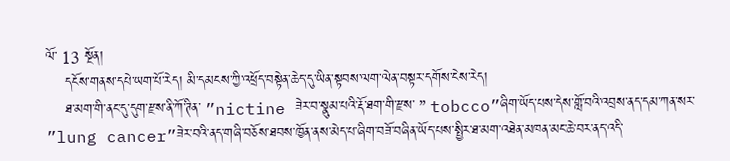ལོ་ 13 སྔོན།
    དངོས་གནས་དཔེ་ཡག་པོ་རེད། མི་དམངས་ཀྱི་འཕྲོད་བསྟེན་ཆེད་དུ་ཡིན་སྟབས་ལག་ལེན་བསྟར་དགོས་ངེས་རེད།
    ཐ་མག་གི་ནང་དུ་དུག་རྫས་ནི་ཀོ་ཊིན་ ”nictine ཟེར་བ་སྣུམ་པའི་རྡོ་ཐག་གི་རྫས་ ” tobcco”ཞིག་ཡོད་པས་དེས་གློ་བའི་འབྲས་ནད་དམ་ཀན་སར་ ”lung cancer”ཟེར་བའི་ནད་གཞི་བཅོས་ཐབས་ཁྱོན་ནས་མེད་པ་ཞིག་བཟོ་བཞིན་ཡོད་པས་སྤྱིར་ཐ་མག་འཐེན་མཁན་མང་ཆེ་བར་ནད་འདི་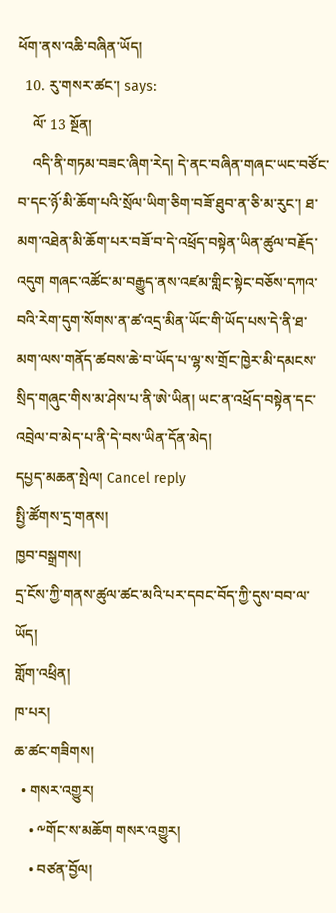ཕོག་ནས་འཆི་བཞིན་ཡོད།
  10. རུ་གསར་ཚང་། says:
    ལོ་ 13 སྔོན།
    འདི་ནི་གཏམ་བཟང་ཞིག་རེད། དེ་ནང་བཞིན་གཞང་ཡང་བཙོང་བ་དང་ཉོ་མི་ཆོག་པའི་སྲོལ་ཡིག་ཅིག་བཟོ་ཐུབ་ན་ཅི་མ་རུང་། ཐ་མག་འཐེན་མི་ཆོག་པར་བཟོ་བ་དེ་འཕྲོད་བསྟེན་ཡིན་ཚུལ་བརྗོད་འདུག གཞང་འཚོང་མ་བརྒྱུད་ནས་འཛམ་གླིང་སྟེང་བཅོས་དཀའ་བའི་རེག་དུག་སོགས་ན་ཚ་འདྲ་མིན་ཡོང་གི་ཡོད་པས་དེ་ནི་ཐ་མག་ལས་གནོད་ཚབས་ཆེ་བ་ཡོད་པ་ལྷ་ས་གྲོང་ཁྱེར་མི་དམངས་སྲིད་གཞུང་གིས་མ་ཤེས་པ་ནི་ཨེ་ཡིན། ཡང་ན་འཕྲོད་བསྟེན་དང་འབྲེལ་བ་མེད་པ་ནི་དེ་བས་ཡིན་དོན་མེད།
དཔྱད་མཆན་སྤེལ། Cancel reply
སྤྱི་ཚོགས་དྲ་གནས།
ཁྱབ་བསྒྲགས།
དྲ་ངོས་ཀྱི་གནས་ཚུལ་ཚང་མའི་པར་དབང་བོད་ཀྱི་དུས་བབ་ལ་ཡོད།
གློག་འཕྲིན།
ཁ་པར།
ཆ་ཚང་གཟིགས།
  • གསར་འགྱུར།
    • ༸གོང་ས་མཆོག གསར་འགྱུར།
    • བཙན་བྱོལ།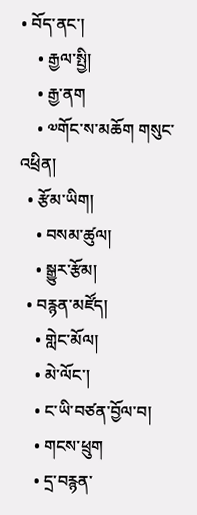• བོད་ནང་།
    • རྒྱལ་སྤྱི།
    • རྒྱ་ནག
    • ༧གོང་ས་མཆོག གསུང་འཕྲིན།
  • རྩོམ་ཡིག།
    • བསམ་ཚུལ།
    • སྒྱུར་རྩོམ།
  • བརྙན་མཛོད།
    • གླེང་མོལ།
    • མེ་ལོང་།
    • ང་ཡི་བཙན་བྱོལ་བ།
    • གངས་ཕྲུག
    • དྲ་བརྙན་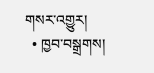གསར་འགྱུར།
  • ཁྱབ་བསྒྲགས།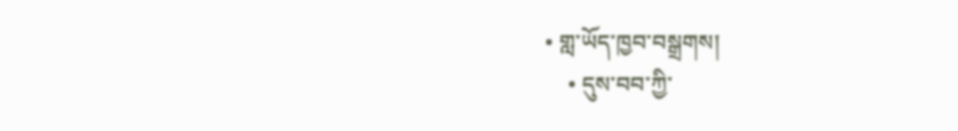• གླ་ཡོད་ཁྱབ་བསྒྲགས།
    • དུས་བབ་ཀྱི་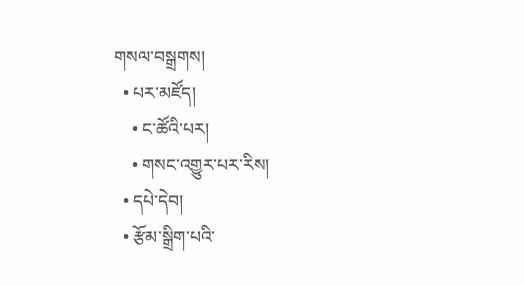གསལ་བསྒྲགས།
  • པར་མཛོད།
    • ང་ཚོའི་པར།
    • གསང་འགྱུར་པར་རིས།
  • དཔེ་དེབ།
  • རྩོམ་སྒྲིག་པའི་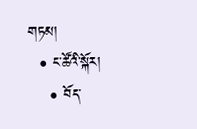གཏམ།
  • ང་ཚོའི་སྐོར།
    • བོད་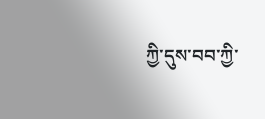ཀྱི་དུས་བབ་ཀྱི་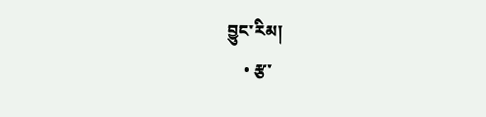བྱུང་རིམ།
    • རྩ་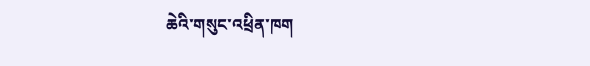ཆེའི་གསུང་འཕྲིན་ཁག